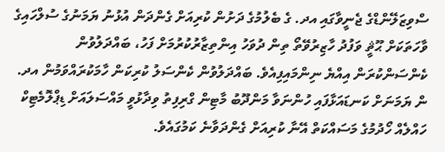ސްވިޒަލޭންޑްގެ ޖެނީވާގައި އދ. ގެ ބެލުމުގެ ދަށުން ކުރިއަށް ގެންދަން އުޅުނު ޔަމަނުގެ ސުލްހައިގެ ވާހަތަކަށް ޙޫޘީ ވަފުދު ހާޒިރުވޭތޯ ތިން ދުވަހު އިންތިޒާރުކުރުމަށް ފަހު، ބައްދަލުވުން ކެންސަންކުރަން އިއްޔެ ނިންމައިފިއެވެ. ބައްދަލުވުން ކެންސަލު ކުރިކަން ހާމަކުރައްވަމުން އދ. ން ޔަމަނަށް ކަނޑައަޅާފައި ހުންނަވާ މަންދޫބު މާޓިން ގްރިފިތު ވިދާޅުވީ މައްސަލައަށް ޑިޕްލޮމެޓިކް ހައްލެއް ހޯދުމުގެ މަސައްކަތް އޭނާ ކުރިއަށް ގެންދަވާނެ ކަމުގައެވެ.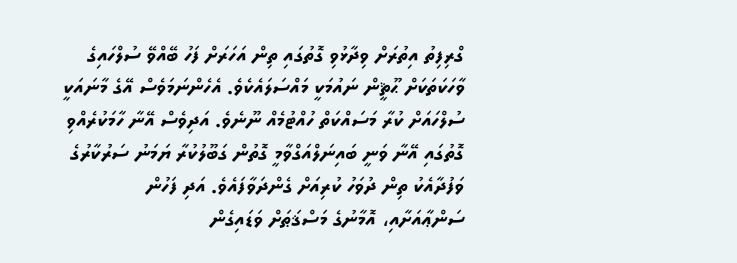ގްރިފިތު އިތުރަށް ވިދާޅުވި ގޮތުގައި ތިން އަހަރަށް ފަހު ބޭއްވޭ ސުލްހައިގެ ވާހަކަތަކަށް ޙޫޘީން ނައުމަކީ މައްސަލައެކެވެ. އެހެންނަމަވެސް އޭގެ މާނައަކީ ސުލްހައަށް ކުރާ މަސައްކަތް ހުއްޓުމެއް ނޫނެވެ. އަދިވެސް އޭނާ ހާމަކުރެއްވި ގޮތުގައި އޭނާ ވަނީ ބައިނަލްއަގްވާމީ ގޮތުން ގަބޫލުކުރާ ޔަމަނު ސަރުކާރުގެ ވަފުދާއެކު ތިން ދުވަހު ކުރިއަށް ގެންދަވާފައެވެ. އަދި ފަހުން ސަންޢާއަށާއި، އޮމާނުގެ މަސްޤަޠަށް ވަޑައިގެން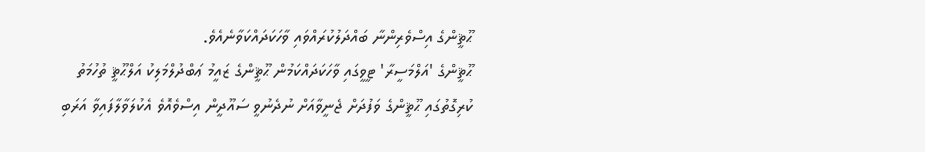ޙޫޘީންގެ އިސްވެރިންނާ ބައްދަލުކުރައްވައި ވާހަކަދައްކަވާނެއެވެ.
ޙޫޘީންގެ 'އަލްމަސީރާ' ޓީވީގައި ވާހަކަދައްކަމުން ޙޫޘީންގެ ޒައީމު ޢަބްދުލްމަލިކު އަލްޙޫޘީ ތުހުމަތު ކުރިގޮތުގައި ޙޫޘީންގެ ވަފުދަށް ޖެނީވާއަށް ނުދެނުވީ ސައޫދީން އިސްވެއޮވެ އެކުލަވާލާފައިވާ އަރަބި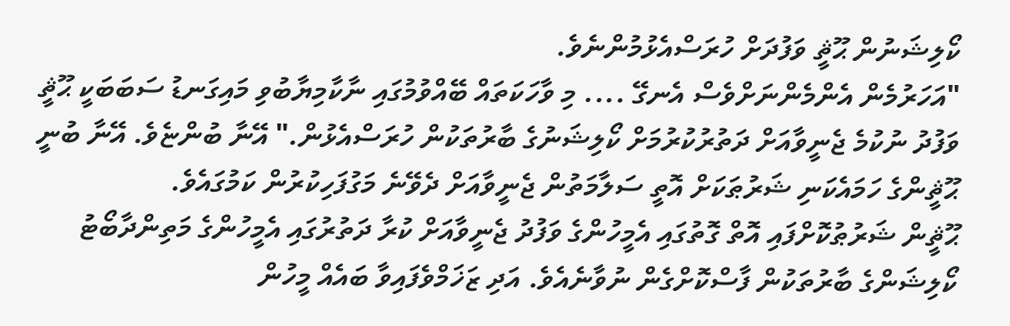ކޯލިޝަނުން ޙޫޘީ ވަފުދަށް ހުރަސްއެޅުމުންނެވެ.
"އަހަރުމެން އެންމެންނަށްވެސް އެނގޭ .... މި ވާހަކަތައް ބޭއްވުމުގައި ނާކާމިޔާބުވި މައިގަނޑު ސަބަބަކީ ޙޫޘީ ވަފުދު ނުކުމެ ޖެނީވާއަށް ދަތުރުކުރުމަށް ކޯލިޝަނުގެ ބާރުތަކުން ހުރަސްއެޅުން." އޭނާ ބުންޏެވެ. އޭނާ ބުނީ ޙޫޘީންގެ ހަމައެކަނި ޝަރުޠަކަށް އޮތީ ސަލާމަތުން ޖެނީވާއަށް ދެވޭނެ މަގުފަހިކުރުން ކަމުގައެވެ.
ޙޫޘީން ޝަރުޠުކޮށްފައި އޮތް ގޮތުގައި އެމީހުންގެ ވަފުދު ޖެނީވާއަށް ކުރާ ދަތުރުގައި އެމީހުންގެ މަތިންދާބޯޓު ކޯލިޝަންގެ ބާރުތަކުން ފާސްކޮށްގެން ނުވާނެއެވެ. އަދި ޒަޚަމްވެފައިވާ ބައެއް މީހުން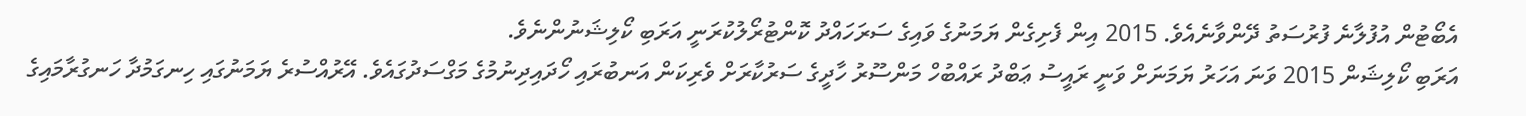އެބޯޓުން އުފުލާނެ ފުރުސަތު ދޭންވާނެއެވެ. 2015 އިން ފެށިގެން ޔަމަނުގެ ވައިގެ ސަރަހައްދު ކޮންޓުރޯލުކުރަނީ އަރަބި ކޯލިޝަނުންނެވެ.
އަރަބި ކޯލިޝަން 2015 ވަނަ އަހަރު ޔަމަނަށް ވަނީ ރައީސު ޢަބްދު ރައްބުހް މަންސޫރު ހާދީގެ ސަރުކާރަށް ވެރިކަން އަނބުރައި ހޯދައިދިނުމުގެ މަގްސަދުގައެވެ. އޭރުއްސުރެ ޔަމަނުގައި ހިނގަމުދާ ހަނގުރާމައިގެ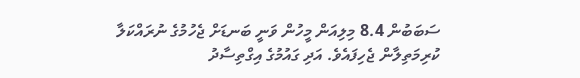ސަބަބުން 8.4 މިލިއަން މީހުން ވަނީ ބަނޑަށް ޖެހުމުގެ ނުރައްކަލާ ކުރިމަތިލާން ޖެހިފައެވެ. އަދި ގައުމުގެ އިގްތިސާދު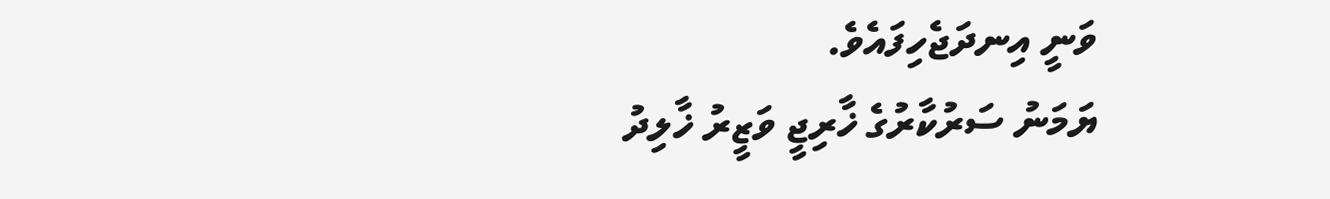ވަނީ އިނދަޖެހިފައެވެ.
ޔަމަނު ސަރުކާރުގެ ޚާރިޖީ ވަޒީރު ޚާލިދު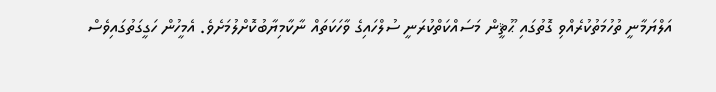އަލްޔަމާނީ ތުހުމަތުކުރެއްވި ގޮތުގައި ޙޫޘީން މަސައްކަތްކުރަނީ ސުލްހައިގެ ވާހަކަތައް ނާކާމިޔާބުކޮށްލުމަށެވެ. އެމީހުން ހަގީގަތުގައިވެސް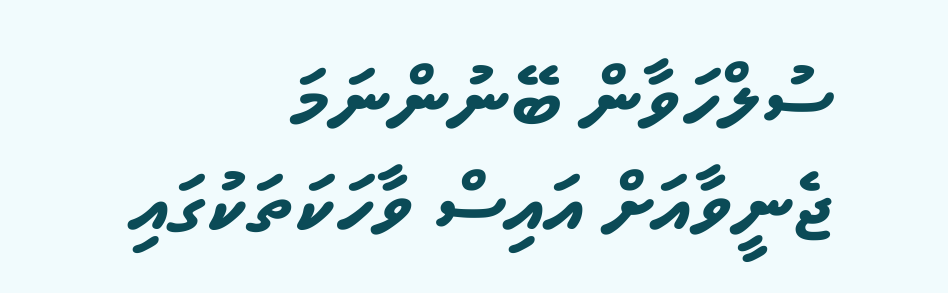ސުލްހަވާން ބޭނުންނަމަ ޖެނީވާއަށް އައިސް ވާހަކަތަކުގައި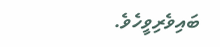ބައިވެރިވީހެވެ.